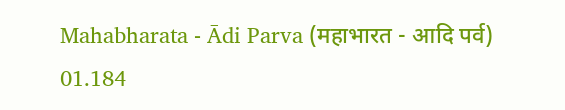Mahabharata - Ādi Parva (महाभारत - आदि पर्व)
01.184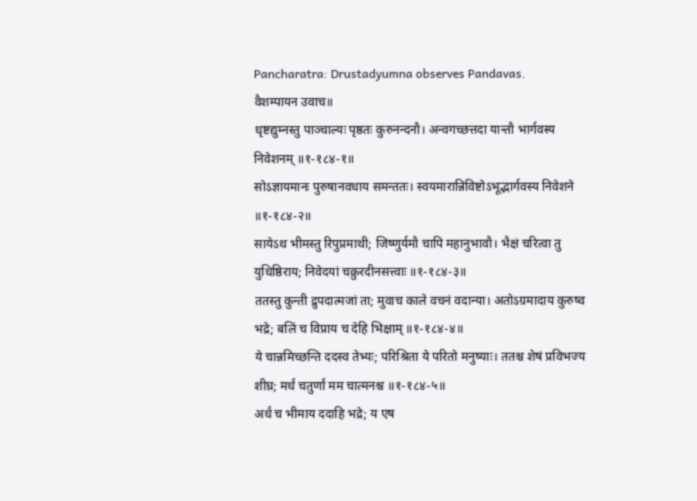Pancharatra: Drustadyumna observes Pandavas.
वैशम्पायन उवाच॥
धृष्टद्युम्नस्तु पाञ्चाल्यः पृष्ठतः कुरुनन्दनौ। अन्वगच्छत्तदा यान्तौ भार्गवस्य निवेशनम् ॥१-१८४-१॥
सोऽज्ञायमानः पुरुषानवधाय समन्ततः। स्वयमारान्निविष्टोऽभूद्भार्गवस्य निवेशने ॥१-१८४-२॥
सायेऽथ भीमस्तु रिपुप्रमाथी; जिष्णुर्यमौ चापि महानुभावौ। भैक्षं चरित्वा तु युधिष्ठिराय; निवेदयां चक्रुरदीनसत्त्वाः ॥१-१८४-३॥
ततस्तु कुन्ती द्रुपदात्मजां ता; मुवाच काले वचनं वदान्या। अतोऽग्रमादाय कुरुष्व भद्रे; बलिं च विप्राय च देहि भिक्षाम् ॥१-१८४-४॥
ये चान्नमिच्छन्ति ददस्व तेभ्यः; परिश्रिता ये परितो मनुष्याः। ततश्च शेषं प्रविभज्य शीघ्र; मर्धं चतुर्णां मम चात्मनश्च ॥१-१८४-५॥
अर्धं च भीमाय ददाहि भद्रे; य एष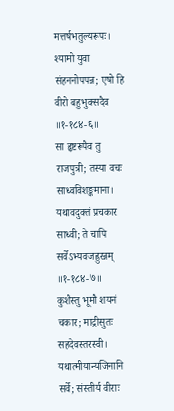मत्तर्षभतुल्यरूपः। श्यामो युवा संहननोपपन्न; एषो हि वीरो बहुभुक्सदैव ॥१-१८४-६॥
सा हृष्टरूपैव तु राजपुत्री; तस्या वचः साध्वविशङ्कमाना। यथावदुक्तं प्रचकार साध्वी; ते चापि सर्वेऽभ्यवजह्रुरन्नम् ॥१-१८४-७॥
कुशैस्तु भूमौ शयनं चकार; माद्रीसुतः सहदेवस्तरस्वी। यथात्मीयान्यजिनानि सर्वे; संस्तीर्य वीराः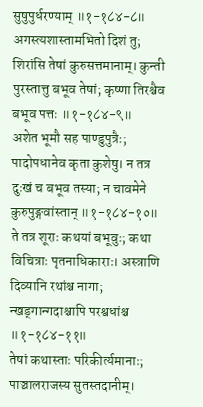सुषुपुर्धरण्याम् ॥१-१८४-८॥
अगस्त्यशास्तामभितो दिशं तु; शिरांसि तेषां कुरुसत्तमानाम्। कुन्ती पुरस्तात्तु बभूव तेषां; कृष्णा तिरश्चैव बभूव पत्तः ॥१-१८४-९॥
अशेत भूमौ सह पाण्डुपुत्रैः; पादोपधानेव कृता कुशेषु। न तत्र दुःखं च बभूव तस्या; न चावमेने कुरुपुङ्गवांस्तान् ॥१-१८४-१०॥
ते तत्र शूराः कथयां बभूवुः; कथा विचित्राः पृतनाधिकाराः। अस्त्राणि दिव्यानि रथांश्च नागा; न्खड्गान्गदाश्चापि परश्वधांश्च ॥१-१८४-११॥
तेषां कथास्ताः परिकीर्त्यमानाः; पाञ्चालराजस्य सुतस्तदानीम्।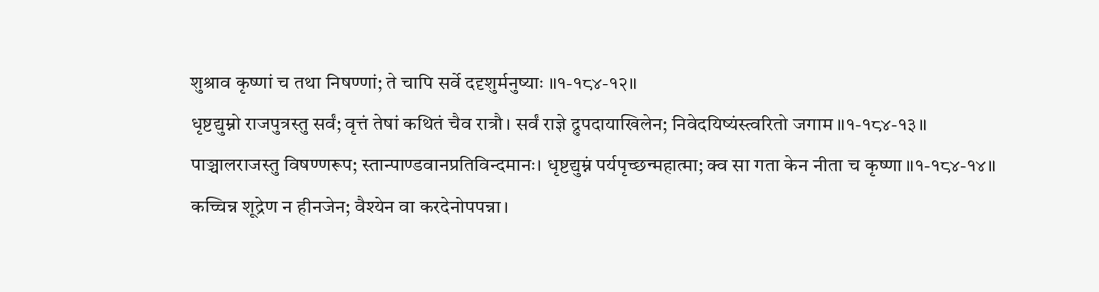शुश्राव कृष्णां च तथा निषण्णां; ते चापि सर्वे ददृशुर्मनुष्याः ॥१-१८४-१२॥
धृष्टद्युम्नो राजपुत्रस्तु सर्वं; वृत्तं तेषां कथितं चैव रात्रौ। सर्वं राज्ञे द्रुपदायाखिलेन; निवेदयिष्यंस्त्वरितो जगाम ॥१-१८४-१३॥
पाञ्चालराजस्तु विषण्णरूप; स्तान्पाण्डवानप्रतिविन्दमानः। धृष्टद्युम्नं पर्यपृच्छन्महात्मा; क्व सा गता केन नीता च कृष्णा ॥१-१८४-१४॥
कच्चिन्न शूद्रेण न हीनजेन; वैश्येन वा करदेनोपपन्ना।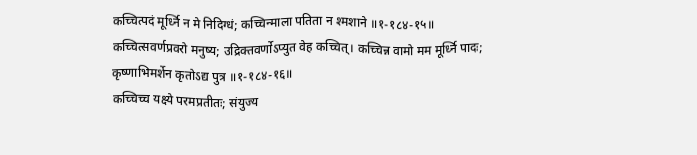कच्चित्पदं मूर्ध्नि न मे निदिग्धं; कच्चिन्माला पतिता न श्मशाने ॥१-१८४-१५॥
कच्चित्सवर्णप्रवरो मनुष्य; उद्रिक्तवर्णोऽप्युत वेह कच्चित्। कच्चिन्न वामो मम मूर्ध्नि पादः; कृष्णाभिमर्शेन कृतोऽद्य पुत्र ॥१-१८४-१६॥
कच्चिच्च यक्ष्ये परमप्रतीतः; संयुज्य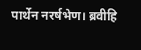पार्थेन नरर्षभेण। ब्रवीहि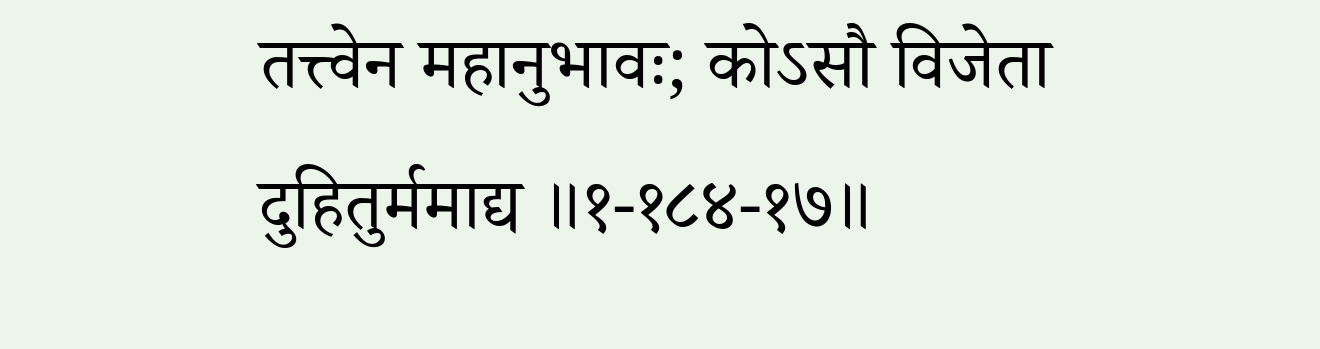तत्त्वेन महानुभावः; कोऽसौ विजेता दुहितुर्ममाद्य ॥१-१८४-१७॥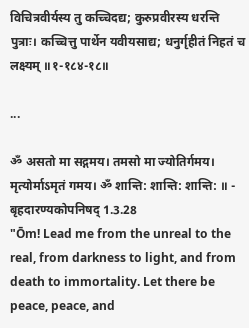विचित्रवीर्यस्य तु कच्चिदद्य; कुरुप्रवीरस्य धरन्ति पुत्राः। कच्चित्तु पार्थेन यवीयसाद्य; धनुर्गृहीतं निहतं च लक्ष्यम् ॥१-१८४-१८॥

...

ॐ असतो मा सद्गमय। तमसो मा ज्योतिर्गमय। मृत्योर्माऽमृतं गमय। ॐ शान्ति: शान्ति: शान्ति: ॥ - बृहदारण्यकोपनिषद् 1.3.28
"Ōm! Lead me from the unreal to the real, from darkness to light, and from death to immortality. Let there be peace, peace, and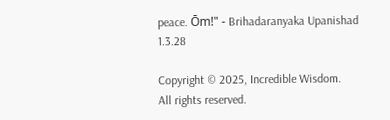peace. Ōm!" - Brihadaranyaka Upanishad 1.3.28

Copyright © 2025, Incredible Wisdom.
All rights reserved.